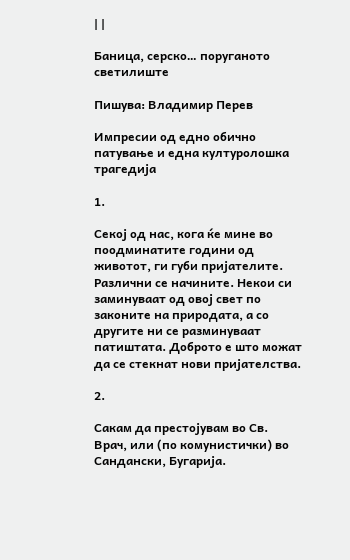| |

Баница, серско… поруганото светилиште

Пишува: Владимир Перев

Импресии од едно обично патување и една културолошка трагедија

1.

Секој од нас, кога ќе мине во поодминатите години од животот, ги губи пријателите. Различни се начините. Некои си заминуваат од овој свет по законите на природата, а со другите ни се разминуваат патиштата. Доброто е што можат да се стекнат нови пријателства.

2.

Сакам да престојувам во Св. Врач, или (по комунистички) во Сандански, Бугарија.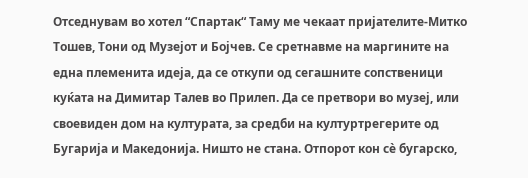Отседнувам во хотел “Спартак“ Таму ме чекаат пријателите-Митко Тошев, Тони од Музејот и Бојчев. Се сретнавме на маргините на една племенита идеја, да се откупи од сегашните сопственици куќата на Димитар Талев во Прилеп. Да се претвори во музеј, или своевиден дом на културата, за средби на културтрегерите од Бугарија и Македонија. Ништо не стана. Отпорот кон сѐ бугарско,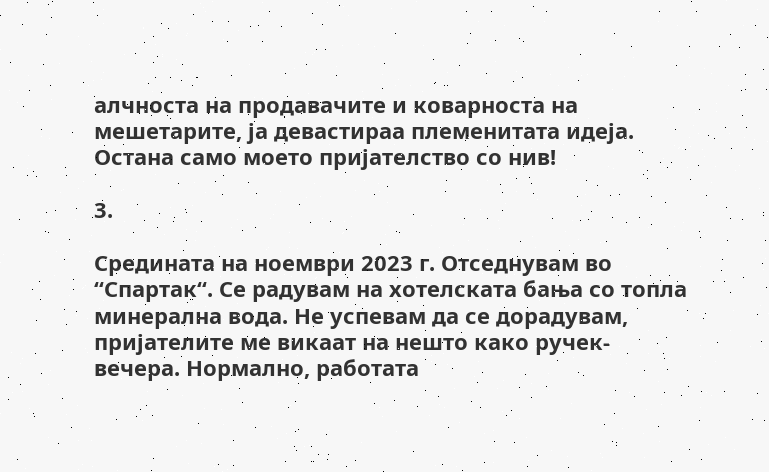алчноста на продавачите и коварноста на мешетарите, ја девастираа племенитата идеја. Остана само моето пријателство со нив!

3.

Средината на ноември 2023 г. Отседнувам во “Спартак“. Се радувам на хотелската бања со топла минерална вода. Не успевам да се дорадувам, пријателите ме викаат на нешто како ручек-вечера. Нормално, работата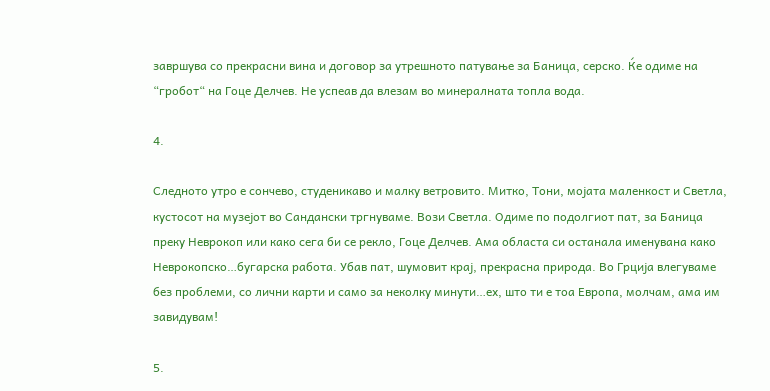завршува со прекрасни вина и договор за утрешното патување за Баница, серско. Ќе одиме на “гробот“ на Гоце Делчев. Не успеав да влезам во минералната топла вода.

4.

Следното утро е сончево, студеникаво и малку ветровито. Митко, Тони, мојата маленкост и Светла, кустосот на музејот во Сандански тргнуваме. Вози Светла. Одиме по подолгиот пат, за Баница преку Неврокоп или како сега би се рекло, Гоце Делчев. Ама областа си останала именувана како Неврокопско…бугарска работа. Убав пат, шумовит крај, прекрасна природа. Во Грција влегуваме без проблеми, со лични карти и само за неколку минути…ех, што ти е тоа Европа, молчам, ама им завидувам!

5.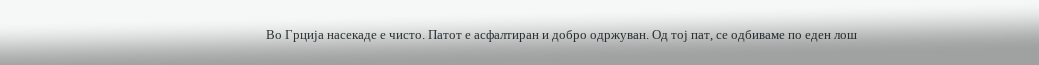Во Грција насекаде е чисто. Патот е асфалтиран и добро одржуван. Од тој пат, се одбиваме по еден лош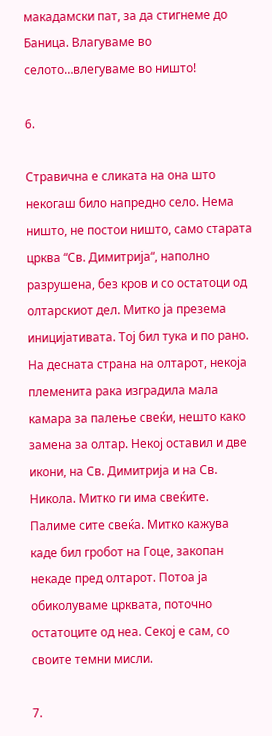макадамски пат, за да стигнеме до Баница. Влагуваме во селото…влегуваме во ништо!

6.

Стравична е сликата на она што некогаш било напредно село. Нема ништо, не постои ништо, само старата црква “Св. Димитрија“, наполно разрушена, без кров и со остатоци од олтарскиот дел. Митко ја презема иницијативата. Тој бил тука и по рано. На десната страна на олтарот, некоја племенита рака изградила мала камара за палење свеќи, нешто како замена за олтар. Некој оставил и две икони, на Св. Димитрија и на Св. Никола. Митко ги има свеќите. Палиме сите свеќа. Митко кажува каде бил гробот на Гоце, закопан некаде пред олтарот. Потоа ја обиколуваме црквата, поточно остатоците од неа. Секој е сам, со своите темни мисли.

7.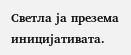Светла ја презема иницијативата.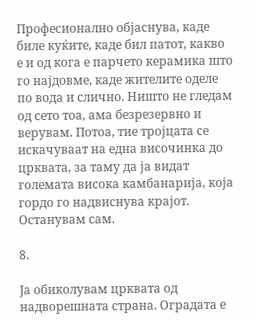Професионално објаснува, каде биле куќите, каде бил патот, какво е и од кога е парчето керамика што го најдовме, каде жителите оделе по вода и слично. Ништо не гледам од сето тоа, ама безрезервно и верувам. Потоа, тие тројцата се искачуваат на една височинка до црквата, за таму да ја видат големата висока камбанарија, која гордо го надвиснува крајот. Останувам сам.

8.

Ја обиколувам црквата од надворешната страна. Оградата е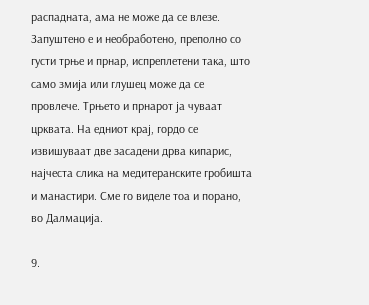распадната, ама не може да се влезе. Запуштено е и необработено, преполно со густи трње и прнар, испреплетени така, што само змија или глушец може да се провлече. Трњето и прнарот ја чуваат црквата. На едниот крај, гордо се извишуваат две засадени дрва кипарис, најчеста слика на медитеранските гробишта и манастири. Сме го виделе тоа и порано, во Далмација.

9.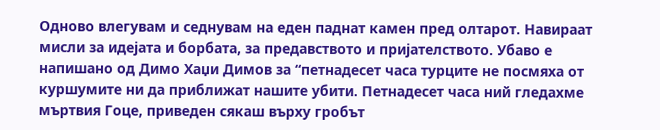Одново влегувам и седнувам на еден паднат камен пред олтарот. Навираат мисли за идејата и борбата, за предавството и пријателството. Убаво е напишано од Димо Хаџи Димов за “петнадесет часа турците не посмяха от куршумите ни да приближат нашите убити. Петнадесет часа ний гледахме мъртвия Гоце, приведен сякаш върху гробът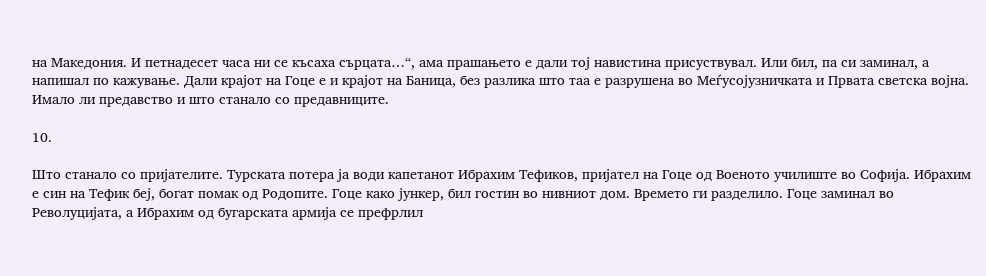на Македония. И петнадесет часа ни се късаха сърцата…“, ама прашањето е дали тој навистина присуствувал. Или бил, па си заминал, а напишал по кажување. Дали крајот на Гоце е и крајот на Баница, без разлика што таа е разрушена во Меѓусојузничката и Првата светска војна. Имало ли предавство и што станало со предавниците.

10.

Што станало со пријателите. Турската потера ја води капетанот Ибрахим Тефиков, пријател на Гоце од Военото училиште во Софија. Ибрахим е син на Тефик беј, богат помак од Родопите. Гоце како јункер, бил гостин во нивниот дом. Времето ги разделило. Гоце заминал во Револуцијата, а Ибрахим од бугарската армија се префрлил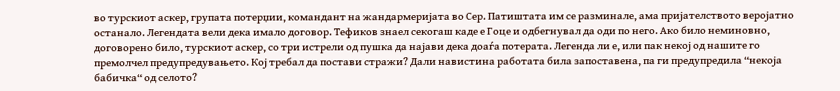во турскиот аскер, групата потерџии, командант на жандармеријата во Сер. Патиштата им се разминале, ама пријателството веројатно останало. Легендата вели дека имало договор. Тефиков знаел секогаш каде е Гоце и одбегнувал да оди по него. Ако било неминовно, договорено било, турскиот аскер, со три истрели од пушка да најави дека доаѓа потерата. Легенда ли е, или пак некој од нашите го премолчел предупредувањето. Кој требал да постави стражи? Дали навистина работата била запоставена, па ги предупредила “некоја бабичка“ од селото?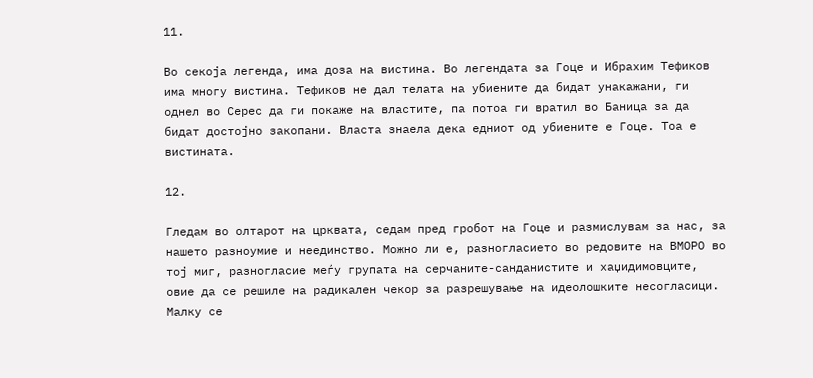11.

Во секоја легенда, има доза на вистина. Во легендата за Гоце и Ибрахим Тефиков има многу вистина. Тефиков не дал телата на убиените да бидат унакажани, ги однел во Серес да ги покаже на властите, па потоа ги вратил во Баница за да бидат достојно закопани. Власта знаела дека едниот од убиените е Гоце. Тоа е вистината.

12.

Гледам во олтарот на црквата, седам пред гробот на Гоце и размислувам за нас, за нашето разноумие и неединство. Можно ли е, разногласието во редовите на ВМОРО во тој миг, разногласие меѓу групата на серчаните-санданистите и хаџидимовците, овие да се решиле на радикален чекор за разрешување на идеолошките несогласици. Малку се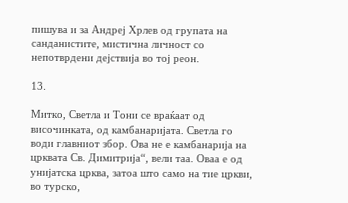пишува и за Андреј Хрлев од групата на санданистите, мистична личност со непотврдени дејствија во тој реон.

13.

Митко, Светла и Тони се враќаат од височинката, од камбанаријата. Светла го води главниот збор. Ова не е камбанарија на црквата Св. Димитрија“, вели таа. Оваа е од унијатска црква, затоа што само на тие цркви, во турско,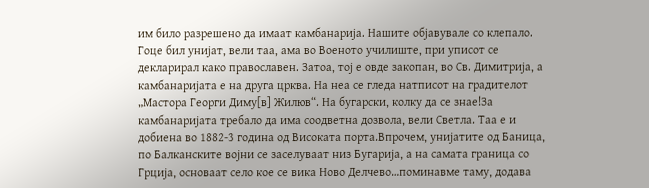им било разрешено да имаат камбанарија. Нашите објавувале со клепало. Гоце бил унијат, вели таа, ама во Военото училиште, при уписот се декларирал како православен. Затоа, тој е овде закопан, во Св. Димитрија, а камбанаријата е на друга црква. На неа се гледа натписот на градителот „Мастора Георги Диму[в] Жилюв“. На бугарски, колку да се знае!За камбанаријата требало да има соодветна дозвола, вели Светла. Таа е и добиена во 1882-3 година од Високата порта.Впрочем, унијатите од Баница, по Балканските војни се заселуваат низ Бугарија, а на самата граница со Грција, основаат село кое се вика Ново Делчево…поминавме таму, додава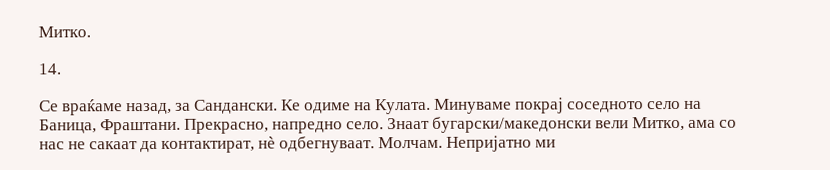Митко.

14.

Се враќаме назад, за Сандански. Ке одиме на Кулата. Минуваме покрај соседното село на Баница, Фраштани. Прекрасно, напредно село. Знаат бугарски/македонски вели Митко, ама со нас не сакаат да контактират, нѐ одбегнуваат. Молчам. Непријатно ми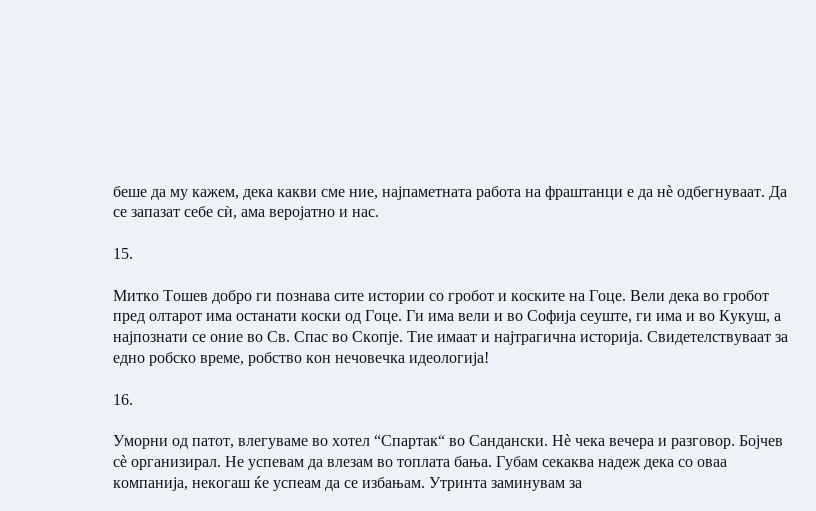беше да му кажем, дека какви сме ние, најпаметната работа на фраштанци е да нѐ одбегнуваат. Да се запазат себе сѝ, ама веројатно и нас.

15.

Митко Тошев добро ги познава сите истории со гробот и коските на Гоце. Вели дека во гробот пред олтарот има останати коски од Гоце. Ги има вели и во Софија сеуште, ги има и во Кукуш, а најпознати се оние во Св. Спас во Скопје. Тие имаат и најтрагична историја. Свидетелствуваат за едно робско време, робство кон нечовечка идеологија!

16.

Уморни од патот, влегуваме во хотел “Спартак“ во Сандански. Нѐ чека вечера и разговор. Бојчев сѐ организирал. Не успевам да влезам во топлата бања. Губам секаква надеж дека со оваа компанија, некогаш ќе успеам да се избањам. Утринта заминувам за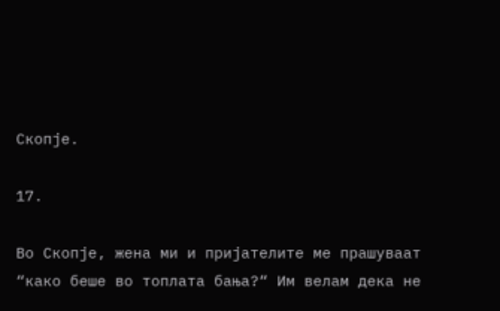Скопје.

17.

Во Скопје, жена ми и пријателите ме прашуваат “како беше во топлата бања?“ Им велам дека не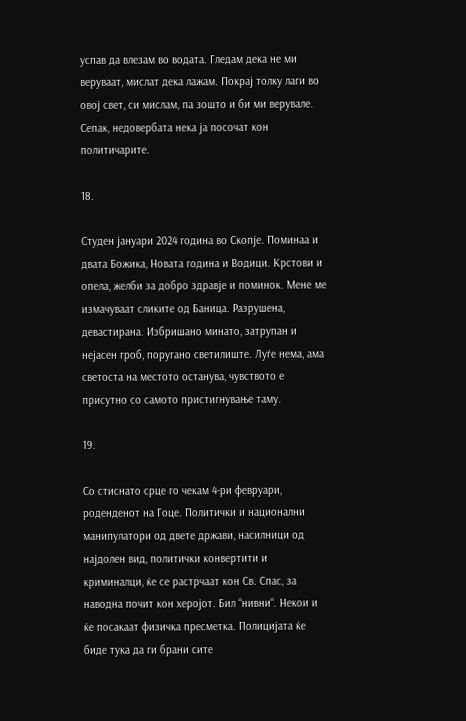успав да влезам во водата. Гледам дека не ми веруваат, мислат дека лажам. Покрај толку лаги во овој свет, си мислам, па зошто и би ми верувале. Сепак, недовербата нека ја посочат кон политичарите.

18.

Студен јануари 2024 година во Скопје. Поминаа и двата Божика, Новата година и Водици. Крстови и опела, желби за добро здравје и поминок. Мене ме измачуваат сликите од Баница. Разрушена, девастирана. Избришано минато, затрупан и нејасен гроб, поругано светилиште. Луѓе нема, ама светоста на местото останува, чувството е присутно со самото пристигнување таму.

19.

Со стиснато срце го чекам 4-ри февруари, роденденот на Гоце. Политички и национални манипулатори од двете држави, насилници од најдолен вид, политички конвертити и криминалци, ќе се растрчаат кон Св. Спас, за наводна почит кон херојот. Бил “нивни“. Некои и ќе посакаат физичка пресметка. Полицијата ќе биде тука да ги брани сите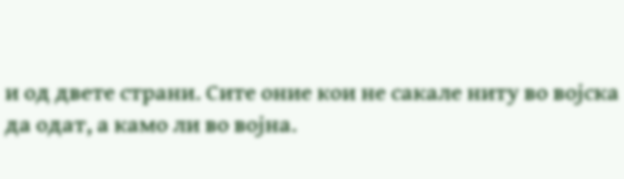и од двете страни. Сите оние кои не сакале ниту во војска да одат, а камо ли во војна.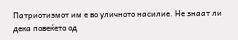Патриотизмот им е во уличното насилие. Не знаат ли дека повеќето од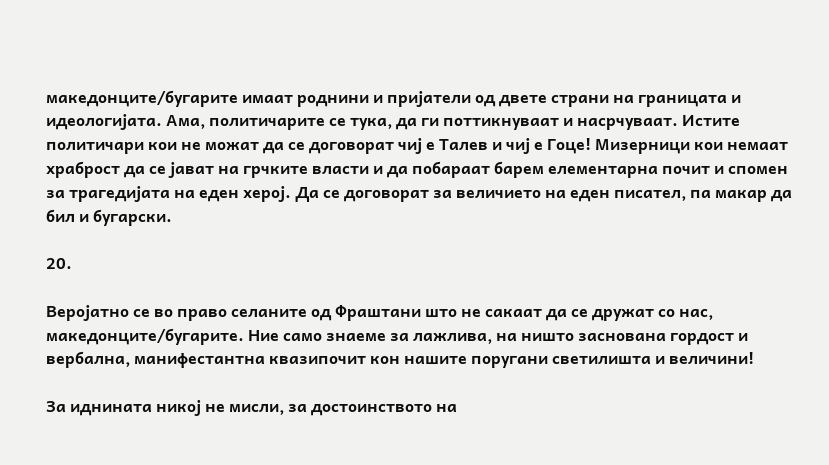македонците/бугарите имаат роднини и пријатели од двете страни на границата и идеологијата. Ама, политичарите се тука, да ги поттикнуваат и насрчуваат. Истите политичари кои не можат да се договорат чиј е Талев и чиј е Гоце! Мизерници кои немаат храброст да се јават на грчките власти и да побараат барем елементарна почит и спомен за трагедијата на еден херој. Да се договорат за величието на еден писател, па макар да бил и бугарски.

20.

Веројатно се во право селаните од Фраштани што не сакаат да се дружат со нас, македонците/бугарите. Ние само знаеме за лажлива, на ништо заснована гордост и вербална, манифестантна квазипочит кон нашите поругани светилишта и величини!

За иднината никој не мисли, за достоинството на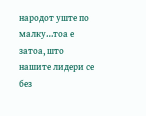народот уште по малку…тоа е затоа, што нашите лидери се без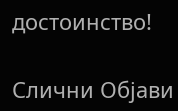достоинство!

Слични Објави